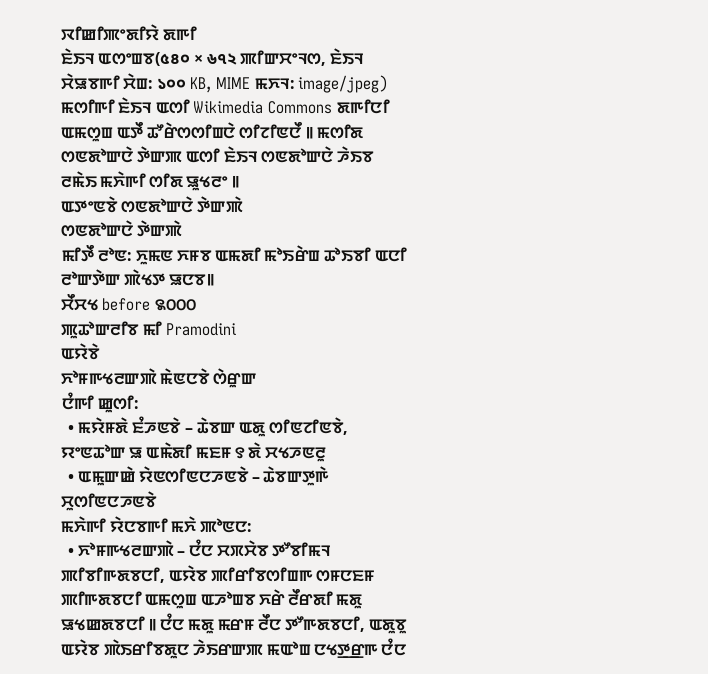ꯋꯤꯀꯤꯄꯦꯗꯤꯌꯥ ꯗꯒꯤ
ꯐꯥꯏꯜ ꯑꯁꯦꯡꯕ(৫৪০ × ৬৭২ ꯄꯤꯛꯆꯦꯜꯁ, ꯐꯥꯏꯜ ꯆꯥꯎꯕꯒꯤ ꯆꯥꯡ: ১০০ KB, MIME ꯃꯈꯜ: image/jpeg)
ꯃꯁꯤꯒꯤ ꯐꯥꯏꯜ ꯑꯁꯤ Wikimedia Commons ꯗꯒꯤꯅꯤ ꯑꯃꯁꯨꯡ ꯑꯇꯩ ꯊꯧꯔꯥꯁꯁꯤꯡꯅꯥ ꯁꯤꯖꯤꯟꯅꯩ ꯫ ꯃꯁꯤꯗ ꯁꯟꯗꯣꯛꯅꯥ ꯇꯥꯛꯄ ꯑꯁꯤ ꯐꯥꯏꯜ ꯁꯟꯗꯣꯛꯅꯥ ꯍꯥꯏꯕ ꯂꯃꯥꯏ ꯃꯈꯥꯒꯤ ꯁꯤꯗ ꯎꯨꯠꯂꯦ ꯫
ꯑꯇꯦꯟꯕꯥ ꯁꯟꯗꯣꯛꯅꯥ ꯇꯥꯛꯄꯥ
ꯁꯟꯗꯣꯛꯅꯥ ꯇꯥꯛꯄꯥ
ꯃꯤꯇꯩ ꯂꯣꯟ: ꯈꯨꯃꯟ ꯈꯝꯕ ꯑꯃꯗꯤ ꯃꯣꯏꯔꯥꯡ ꯊꯣꯏꯕꯤ ꯑꯅꯤ ꯂꯣꯛꯇꯥꯛ ꯄꯥꯠꯇ ꯎꯅꯕ꯫
ꯆꯩꯆꯠ before ꯲꯰꯰꯰
ꯄꯨꯊꯣꯛꯂꯤꯕ ꯃꯤ Pramodini
ꯑꯌꯥꯕꯥ
ꯈꯣꯝꯒꯠꯂꯛꯄꯥ ꯃꯥꯟꯅꯕꯥ ꯁꯥꯔꯨꯛ
ꯅꯪꯒꯤ ꯀꯨꯁꯤ:
  • ꯃꯌꯥꯝꯗꯥ ꯐꯪꯍꯟꯕꯥ – ꯊꯥꯕꯛ ꯑꯗꯨ ꯁꯤꯟꯖꯤꯟꯕꯥ, ꯌꯦꯟꯊꯣꯛ ꯎ ꯑꯃꯥꯗꯤ ꯃꯐꯝ ꯱ ꯗꯥ ꯆꯠꯍꯟꯂꯨ
  • ꯑꯃꯨꯛꯀꯥ ꯌꯥꯟꯁꯤꯟꯅꯍꯟꯕꯥ – ꯊꯥꯕꯛꯇꯨꯒꯥ ꯆꯨꯁꯤꯟꯅꯍꯟꯕꯥ
ꯃꯈꯥꯒꯤ ꯌꯥꯅꯕꯒꯤ ꯃꯈꯥ ꯄꯣꯟꯅ:
  • ꯈꯣꯝꯒꯠꯂꯛꯄꯥ – ꯅꯪꯅ ꯆꯞꯆꯥꯕ ꯇꯧꯕꯤꯃꯜ ꯄꯤꯕꯤꯒꯗꯕꯅꯤ, ꯑꯌꯥꯕ ꯄꯤꯔꯤꯕꯁꯤꯡꯒ ꯁꯝꯅꯐꯝ ꯄꯤꯒꯗꯕꯅꯤ ꯑꯃꯁꯨꯡ ꯑꯍꯣꯡꯕ ꯈꯔꯥ ꯂꯩꯔꯗꯤ ꯃꯗꯨ ꯎꯠꯀꯗꯕꯅꯤ ꯫ ꯅꯪꯅ ꯃꯗꯨ ꯃꯔꯝ ꯂꯩꯅ ꯇꯧꯒꯗꯕꯅꯤ, ꯑꯗꯨꯕꯨ ꯑꯌꯥꯕ ꯄꯥꯏꯔꯤꯕꯗꯨꯅ ꯍꯥꯏꯔꯛꯄ ꯃꯑꯣꯡ ꯅꯠꯇ꯭ꯔꯒ ꯅꯪꯅ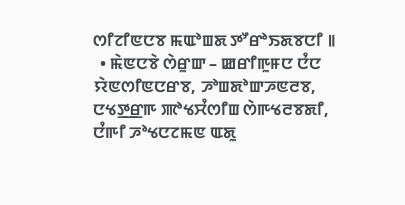ꯁꯤꯖꯤꯟꯅꯕ ꯃꯑꯣꯡꯗ ꯇꯧꯔꯣꯏꯗꯕꯅꯤ ꯫
  • ꯃꯥꯟꯅꯕꯥ ꯁꯥꯔꯨꯛ – ꯀꯔꯤꯒꯨꯝꯅ ꯅꯪꯅ ꯌꯥꯟꯁꯤꯟꯅꯔꯕ, ꯍꯣꯡꯗꯣꯛꯍꯟꯂꯕ, ꯅꯠꯇ꯭ꯔꯒ ꯄꯣꯠꯆꯪꯁꯤꯡ ꯁꯥꯒꯠꯂꯕꯗꯤ, ꯅꯪꯒꯤ ꯍꯣꯠꯅꯖꯃꯟ ꯑꯗꯨ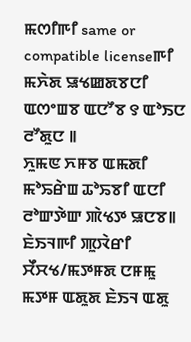ꯃꯁꯤꯒꯤ same or compatible licenseꯒꯤ
ꯃꯈꯥꯗ ꯎꯠꯀꯗꯕꯅꯤ ꯑꯁꯦꯡꯕ ꯑꯅꯧꯕ ꯱ ꯑꯣꯏꯅ ꯂꯧꯗꯨꯅ ꯫
ꯈꯨꯃꯟ ꯈꯝꯕ ꯑꯃꯗꯤ ꯃꯣꯢꯔꯥꯡ ꯊꯣꯢꯕꯤ ꯑꯅꯤ ꯂꯣꯛꯇꯥꯛ ꯄꯥꯠꯇ ꯎꯅꯕ꯫
ꯐꯥꯏꯜꯒꯤ ꯄꯨꯋꯥꯔꯤ
ꯆꯩꯆꯠ/ꯃꯇꯝꯗ ꯅꯝꯃꯨ ꯃꯇꯝ ꯑꯗꯨꯗ ꯐꯥꯏꯜ ꯑꯗꯨ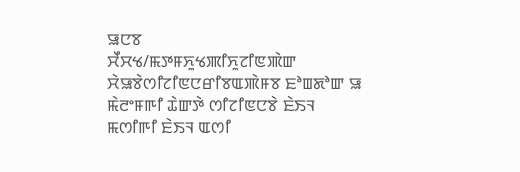ꯎꯅꯕ
ꯆꯩꯆꯠ/ꯃꯇꯝꯈꯨꯠꯄꯤꯈꯨꯖꯤꯟꯄꯥꯛ ꯆꯥꯎꯕꯥꯁꯤꯖꯤꯟꯅꯔꯤꯕꯑꯄꯥꯝꯕ ꯐꯣꯡꯗꯣꯛ ꯎ
ꯃꯥꯂꯦꯝꯒꯤ ꯊꯥꯛꯇꯥ ꯁꯤꯖꯤꯟꯅꯕꯥ ꯐꯥꯏꯜ
ꯃꯁꯤꯒꯤ ꯐꯥꯏꯜ ꯑꯁꯤ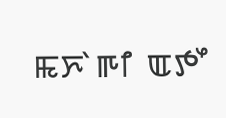ꯃꯈꯥꯒꯤ ꯑꯇꯩ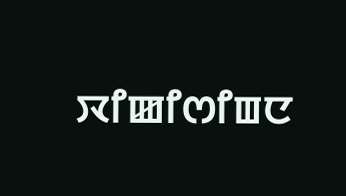ꯋꯤꯀꯤꯁꯤꯡꯅ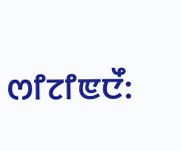ꯁꯤꯖꯤꯟꯅꯩ: